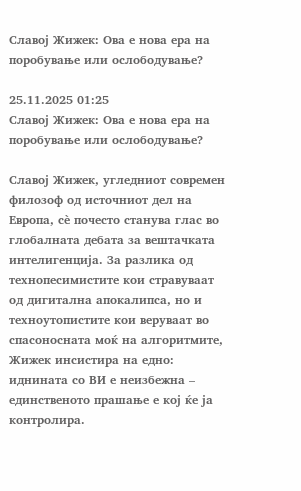Славој Жижек: Ова е нова ера на поробување или ослободување?

25.11.2025 01:25
Славој Жижек: Ова е нова ера на поробување или ослободување?

Славој Жижек, угледниот современ филозоф од источниот дел на Европа, сѐ почесто станува глас во глобалната дебата за вештачката интелигенција. За разлика од технопесимистите кои стравуваат од дигитална апокалипса, но и техноутопистите кои веруваат во спасоносната моќ на алгоритмите, Жижек инсистира на едно: иднината со ВИ е неизбежна – единственото прашање е кој ќе ја контролира.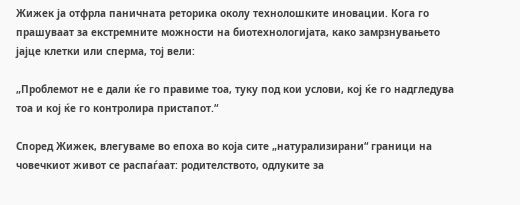Жижек ја отфрла паничната реторика околу технолошките иновации. Кога го прашуваат за екстремните можности на биотехнологијата, како замрзнувањето јајце клетки или сперма, тој вели:

„Проблемот не е дали ќе го правиме тоа, туку под кои услови, кој ќе го надгледува тоа и кој ќе го контролира пристапот.“

Според Жижек, влегуваме во епоха во која сите „натурализирани“ граници на човечкиот живот се распаѓаат: родителството, одлуките за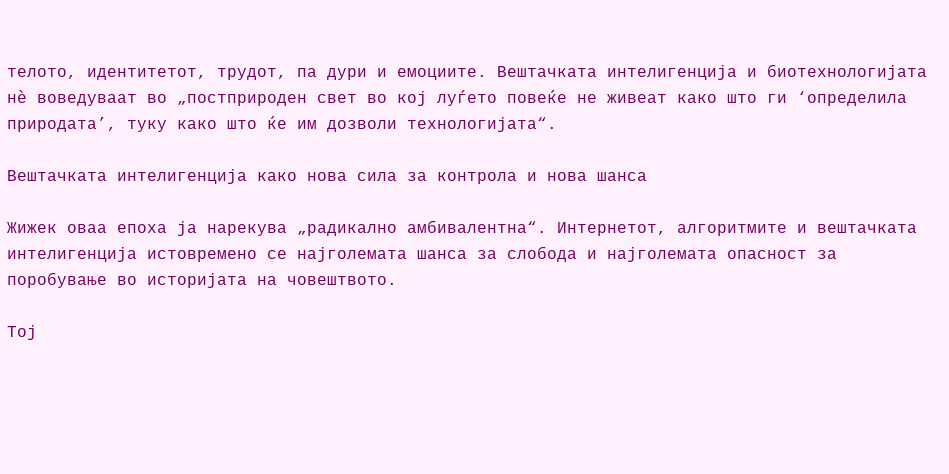телото, идентитетот, трудот, па дури и емоциите. Вештачката интелигенција и биотехнологијата нѐ воведуваат во „постприроден свет во кој луѓето повеќе не живеат како што ги ‘определила природата’, туку како што ќе им дозволи технологијата“.

Вештачката интелигенција како нова сила за контрола и нова шанса

Жижек оваа епоха ја нарекува „радикално амбивалентна“. Интернетот, алгоритмите и вештачката интелигенција истовремено се најголемата шанса за слобода и најголемата опасност за поробување во историјата на човештвото.

Тој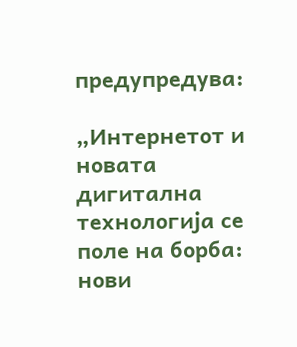предупредува:

„Интернетот и новата дигитална технологија се поле на борба: нови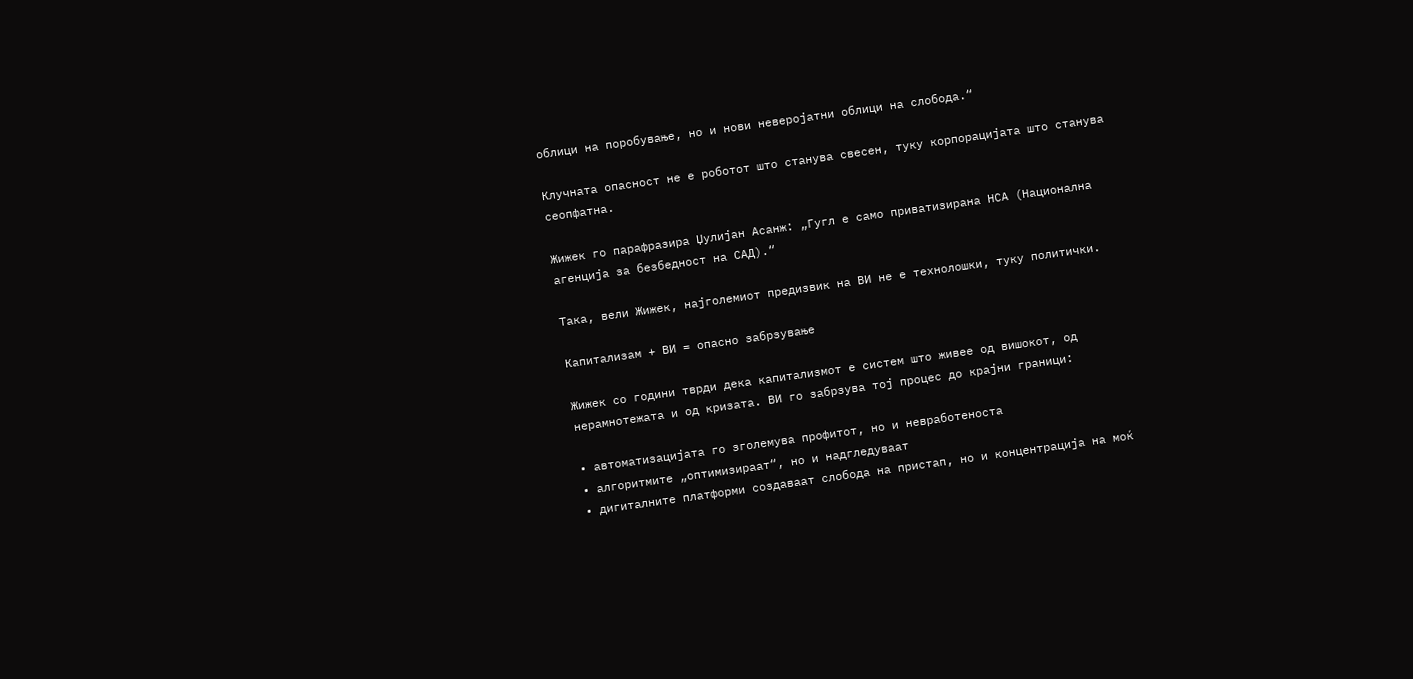облици на поробување, но и нови неверојатни облици на слобода.“

Клучната опасност не е роботот што станува свесен, туку корпорацијата што станува сеопфатна.

Жижек го парафразира Џулијан Асанж: „Гугл е само приватизирана НСА (Национална агенција за безбедност на САД).“

Така, вели Жижек, најголемиот предизвик на ВИ не е технолошки, туку политички.

Капитализам + ВИ = опасно забрзување

Жижек со години тврди дека капитализмот е систем што живее од вишокот, од нерамнотежата и од кризата. ВИ го забрзува тој процес до крајни граници:

• автоматизацијата го зголемува профитот, но и невработеноста
• алгоритмите „оптимизираат“, но и надгледуваат
• дигиталните платформи создаваат слобода на пристап, но и концентрација на моќ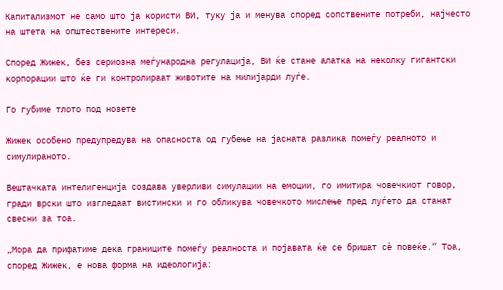Капитализмот не само што ја користи ВИ, туку ја и менува според сопствените потреби, најчесто на штета на општествените интереси.

Според Жижек, без сериозна меѓународна регулација, ВИ ќе стане алатка на неколку гигантски корпорации што ќе ги контролираат животите на милијарди луѓе.

Го губиме тлото под нозете

Жижек особено предупредува на опасноста од губење на јасната разлика помеѓу реалното и симулираното.

Вештачката интелигенција создава уверливи симулации на емоции, го имитира човечкиот говор, гради врски што изгледаат вистински и го обликува човечкото мислење пред луѓето да станат свесни за тоа.

„Мора да прифатиме дека границите помеѓу реалноста и појавата ќе се бришат сѐ повеќе.“ Тоа, според Жижек, е нова форма на идеологија: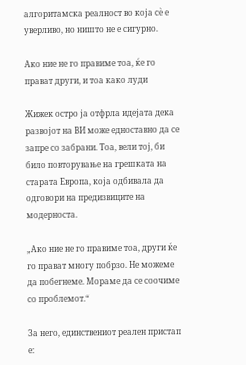алгоритамска реалност во која сѐ е уверливо, но ништо не е сигурно.

Ако ние не го правиме тоа, ќе го прават други, и тоа како луди

Жижек остро ја отфрла идејата дека развојот на ВИ може едноставно да се запре со забрани. Тоа, вели тој, би било повторување на грешката на старaта Европа, која одбивала да одговори на предизвиците на модерноста.

„Ако ние не го правиме тоа, други ќе го прават многу побрзо. Не можеме да побегнеме. Мораме да се соочиме со проблемот.“

За него, единствениот реален пристап е: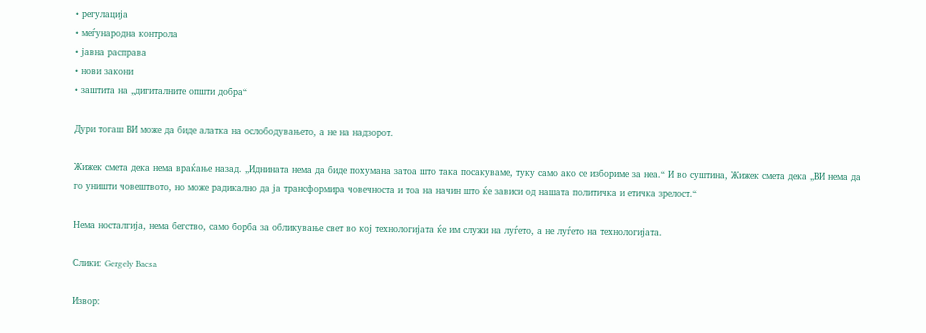• регулација
• меѓународна контрола
• јавна расправа
• нови закони
• заштита на „дигиталните општи добра“

Дури тогаш ВИ може да биде алатка на ослободувањето, а не на надзорот.

Жижек смета дека нема враќање назад. „Иднината нема да биде похумана затоа што така посакуваме, туку само ако се избориме за неа.“ И во суштина, Жижек смета дека „ВИ нема да го уништи човештвото, но може радикално да ја трансформира човечноста и тоа на начин што ќе зависи од нашата политичка и етичка зрелост.“

Нема носталгија, нема бегство, само борба за обликување свет во кој технологијата ќе им служи на луѓето, а не луѓето на технологијата.

Слики: Gergely Bacsa

Извор: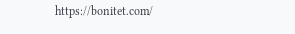https://bonitet.com/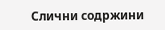Слични содржини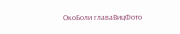ОкоБоли главаВицФото